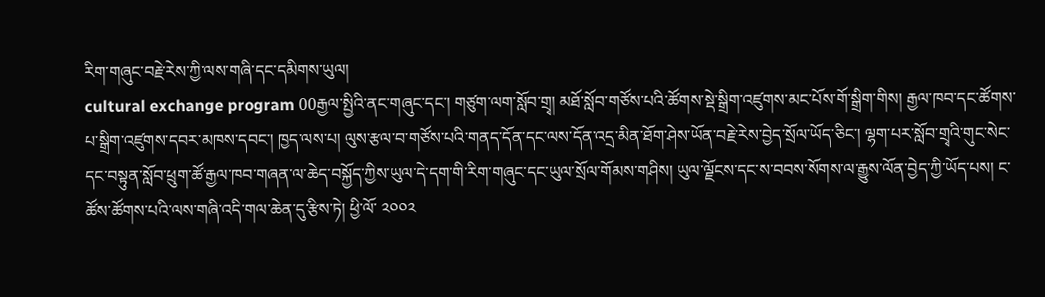རིག་གཞུང་བརྗེ་རེས་ཀྱི་ལས་གཞི་དང་དམིགས་ཡུལ།
cultural exchange program 00རྒྱལ་སྤྱིའི་ནང་གཞུང་དང་། གཙུག་ལག་སློབ་གྲྭ། མཐོ་སློབ་གཙོས་པའི་ཚོགས་སྡེ་སྒྲིག་འཛུགས་མང་པོས་གོ་སྒྲིག་གིས། རྒྱལ་ཁབ་དང་ཚོགས་པ་སྒྲིག་འཛུགས་དབར་མཁས་དབང་། ཁྱད་ལས་པ། ལུས་རྩལ་བ་གཙོས་པའི་གནད་དོན་དང་ལས་དོན་འདྲ་མིན་ཐོག་ཤེས་ཡོན་བརྗེ་རེས་བྱེད་སྲོལ་ཡོད་ཅིང་། ལྷག་པར་སློབ་གྲྭའི་གུང་སེང་དང་བསྟུན་སློབ་ཕྲུག་ཚོ་རྒྱལ་ཁབ་གཞན་ལ་ཆེད་བསྐྱོད་ཀྱིས་ཡུལ་དེ་དག་གི་རིག་གཞུང་དང་ཡུལ་སྲོལ་གོམས་གཤིས། ཡུལ་ལྗོངས་དང་ས་བབས་སོགས་ལ་རྒྱུས་ལོན་བྱེད་ཀྱི་ཡོད་པས། ང་ཚོས་ཚོགས་པའི་ལས་གཞི་འདི་གལ་ཆེན་དུ་རྩིས་ཏེ། ཕྱི་ལོ་ ༢༠༠༢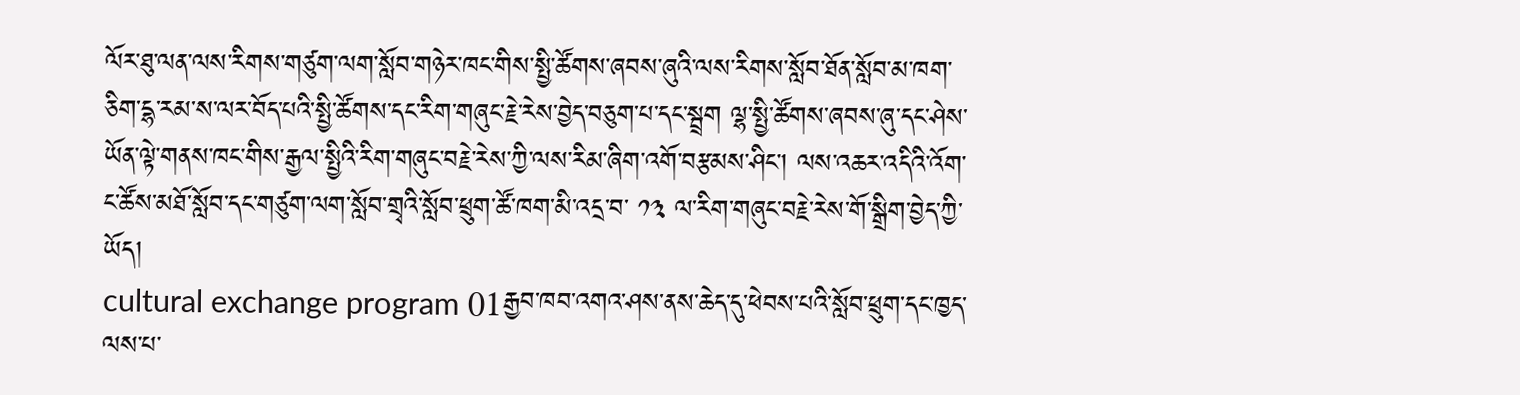ལོར་ཐུ་ལན་ལས་རིགས་གཙུག་ལག་སློབ་གཉེར་ཁང་གིས་སྤྱི་ཚོགས་ཞབས་ཞུའི་ལས་རིགས་སློབ་ཐོན་སློབ་མ་ཁག་ཅིག་དྷ་རམ་ས་ལར་བོད་པའི་སྤྱི་ཚོགས་དང་རིག་གཞུང་རྗེ་རེས་བྱེད་བཅུག་པ་དང་སྦྲག ལྷ་སྤྱི་ཚོགས་ཞབས་ཞུ་དང་ཤེས་ཡོན་ལྟེ་གནས་ཁང་གིས་རྒྱལ་སྤྱིའི་རིག་གཞུང་བརྗེ་རེས་ཀྱི་ལས་རིམ་ཞིག་འགོ་བརྩམས་ཤིང་། ལས་འཆར་འདིའི་འོག་ང་ཚོས་མཐོ་སློབ་དང་གཙུག་ལག་སློབ་གྲྭའི་སློབ་ཕྲུག་ཚོ་ཁག་མི་འདྲ་བ་ ༡༣ ལ་རིག་གཞུང་བརྗེ་རེས་གོ་སྒྲིག་བྱེད་ཀྱི་ཡོད།
cultural exchange program 01རྒྱབ་ཁབ་འགའ་ཤས་ནས་ཆེད་དུ་ཕེབས་པའི་སློབ་ཕྲུག་དང་ཁྱད་ལས་པ་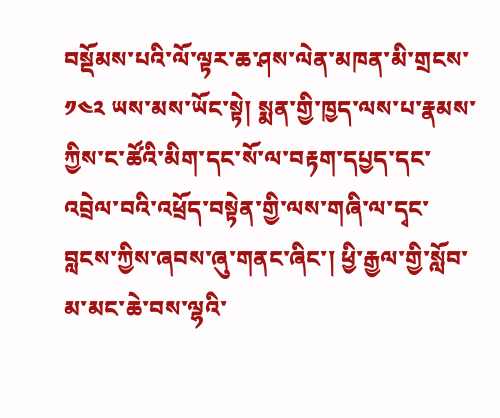བསྡོམས་པའི་ལོ་ལྟར་ཆ་ཤས་ལེན་མཁན་མི་གྲངས་ ༡༤༢ ཡས་མས་ཡོང་སྟེ། སྨན་གྱི་ཁྱད་ལས་པ་རྣམས་ཀྱིས་ང་ཚོའི་མིག་དང་སོ་ལ་བརྟག་དཔྱད་དང་འབྲེལ་བའི་འཕྲོད་བསྟེན་གྱི་ལས་གཞི་ལ་དྭང་བླངས་ཀྱིས་ཞབས་ཞུ་གནང་ཞིང་། ཕྱི་རྒྱལ་གྱི་སློབ་མ་མང་ཆེ་བས་ལྷའི་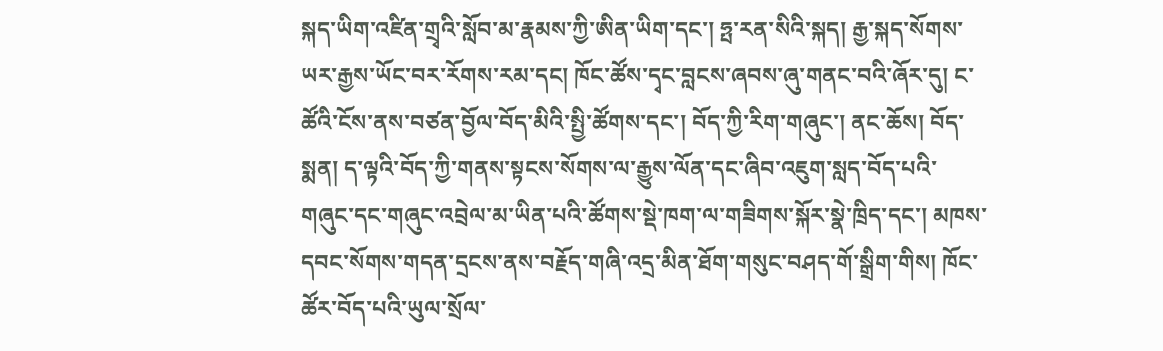སྐད་ཡིག་འཛིན་གྲྭའི་སློབ་མ་རྣམས་ཀྱི་ཨིན་ཡིག་དང་། ཧྤ་རན་སིའི་སྐད། རྒྱ་སྐད་སོགས་ཡར་རྒྱས་ཡོང་བར་རོགས་རམ་དང། ཁོང་ཚོས་དྭང་བླངས་ཞབས་ཞུ་གནང་བའི་ཞོར་དུ། ང་ཚོའི་ངོས་ནས་བཙན་བྱོལ་བོད་མིའི་སྤྱི་ཚོགས་དང་། བོད་ཀྱི་རིག་གཞུང་། ནང་ཆོས། བོད་སྨན། ད་ལྟའི་བོད་ཀྱི་གནས་སྟངས་སོགས་ལ་རྒྱུས་ལོན་དང་ཞིབ་འཇུག་སླད་བོད་པའི་གཞུང་དང་གཞུང་འབྲེལ་མ་ཡིན་པའི་ཚོགས་སྡེ་ཁག་ལ་གཟིགས་སྐོར་སྣེ་ཁྲིད་དང་། མཁས་དབང་སོགས་གདན་དྲངས་ནས་བརྗོད་གཞི་འདྲ་མིན་ཐོག་གསུང་བཤད་གོ་སྒྲིག་གིས། ཁོང་ཚོར་བོད་པའི་ཡུལ་སྲོལ་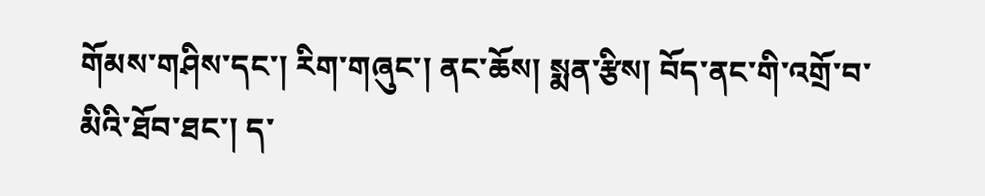གོམས་གཤིས་དང་། རིག་གཞུང་། ནང་ཆོས། སྨན་རྩིས། བོད་ནང་གི་འགྲོ་བ་མིའི་ཐོབ་ཐང་། ད་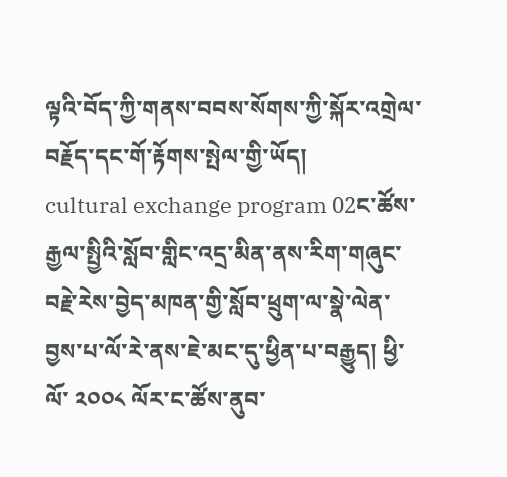ལྟའི་བོད་ཀྱི་གནས་བབས་སོགས་ཀྱི་སྐོར་འགྲེལ་བརྗོད་དང་གོ་རྟོགས་སྤེལ་གྱི་ཡོད།
cultural exchange program 02ང་ཚོས་རྒྱལ་སྤྱིའི་སློབ་གླིང་འདྲ་མིན་ནས་རིག་གཞུང་བརྗེ་རེས་བྱེད་མཁན་གྱི་སློབ་ཕྲུག་ལ་སྣེ་ལེན་བྱས་པ་ལོ་རེ་ནས་ཇེ་མང་དུ་ཕྱིན་པ་བརྒྱུད། ཕྱི་ལོ་ ༢༠༠༨ ལོར་ང་ཚོས་ནུབ་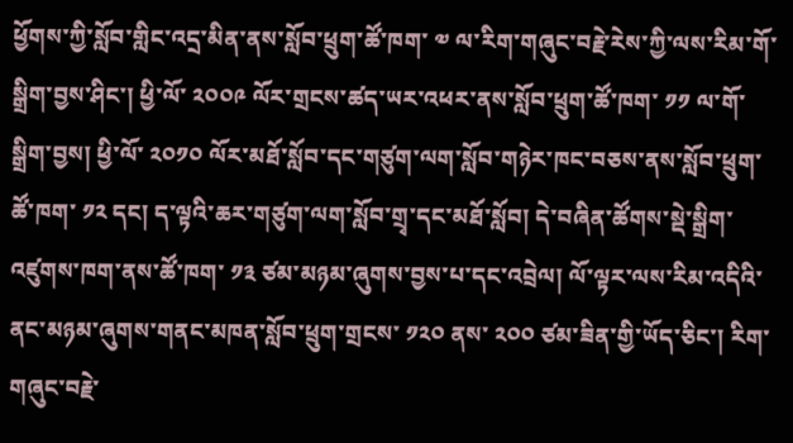ཕྱོགས་ཀྱི་སློབ་གླིང་འདྲ་མིན་ནས་སློབ་ཕྲུག་ཚོ་ཁག་ ༧ ལ་རིག་གཞུང་བརྗེ་རེས་ཀྱི་ལས་རིམ་གོ་སྒྲིག་བྱས་ཤིང་། ཕྱི་ལོ་ ༢༠༠༩ ལོར་གྲངས་ཚད་ཡར་འཕར་ནས་སློབ་ཕྲུག་ཚོ་ཁག་ ༡༡ ལ་གོ་སྒྲིག་བྱས། ཕྱི་ལོ་ ༢༠༡༠ ལོར་མཐོ་སློབ་དང་གཙུག་ལག་སློབ་གཉེར་ཁང་བཅས་ནས་སློབ་ཕྲུག་ཚོ་ཁག་ ༡༢ དང། ད་ལྟའི་ཆར་གཙུག་ལག་སློབ་གྲྭ་དང་མཐོ་སློབ། དེ་བཞིན་ཚོགས་སྡེ་སྒྲིག་འཛུགས་ཁག་ནས་ཚོ་ཁག་ ༡༣ ཙམ་མཉམ་ཞུགས་བྱས་པ་དང་འབྲེལ། ལོ་ལྟར་ལས་རིམ་འདིའི་ནང་མཉམ་ཞུགས་གནང་མཁན་སློབ་ཕྲུག་གྲངས་ ༡༢༠ ནས་ ༢༠༠ ཙམ་ཟིན་གྱི་ཡོད་ཅིང་། རིག་གཞུང་བརྗེ་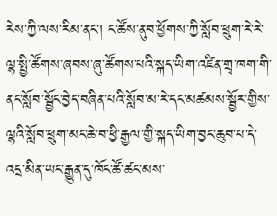རེས་ཀྱི་ལས་རིམ་ནང་། ང་ཚོས་ནུབ་ཕྱོགས་ཀྱི་སློབ་ཕྲུག་རེ་རེ་ལྷ་སྤྱི་ཚོགས་ཞབས་ཞུ་ཚོགས་པའི་སྐད་ཡིག་འཛིན་གྲྭ་ཁག་གི་ནང་སློབ་སྦྱོང་བྱེད་བཞིན་པའི་སློབ་མ་རེ་དང་མཚམས་སྦྱོར་གྱིས་ལྷའི་སློབ་ཕྲུག་མང་ཆེ་བ་ཕྱི་རྒྱལ་གྱི་སྐད་ཡིག་བྱང་ཆུབ་པ་དེ་འདྲ་མིན་ཡང་རྒྱུན་དུ་ཁོང་ཚོ་ཚང་མས་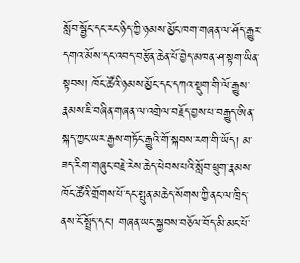སློབ་སྦྱོང་དང་རང་ཉིད་ཀྱི་ཉམས་མྱོང་ཁག་གཞན་ལ་ཤོད་རྒྱུར་དགའ་མོས་དང་འབད་བརྩོན་ཆེན་པོ་བྱེད་མཁན་ཤ་སྟག་ཡིན་སྟབས། ཁོང་ཚོའི་ཉམས་མྱོང་དང་དཀའ་སྡུག་གི་ལོ་རྒྱུས་རྣམས་ཇི་བཞིན་གཞན་ལ་འགྲེལ་བརྗོད་བྱས་པ་བརྒྱུད་ཨིན་སྐད་ཀྱང་ཡར་རྒྱས་གཏོང་རྒྱུའི་གོ་སྐབས་རག་གི་ཡོད། མ་ཟད་རིག་གཞུང་བརྗེ་རེས་ཆེད་ཕེབས་པའི་སློབ་ཕྲུག་རྣམས་ཁོང་ཚོའི་གྲོགས་པོ་དང་སྤུན་མཆེད་སོགས་ཀྱི་ནང་ལ་ཁྲིད་ནས་ངོ་སྤྲོད་དང་། གཞན་ཡང་སྐྱབས་བཅོལ་བོད་མི་མང་པོ་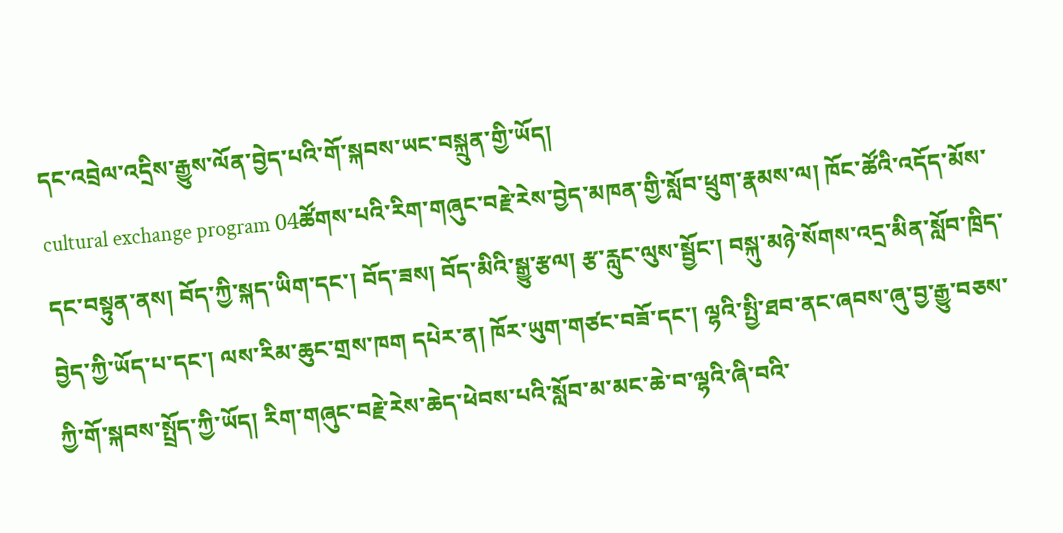དང་འབྲེལ་འདྲིས་རྒྱུས་ལོན་བྱེད་པའི་གོ་སྐབས་ཡང་བསྐྲུན་གྱི་ཡོད།
cultural exchange program 04ཚོགས་པའི་རིག་གཞུང་བརྗེ་རེས་བྱེད་མཁན་གྱི་སློབ་ཕྲུག་རྣམས་ལ། ཁོང་ཚོའི་འདོད་མོས་དང་བསྟུན་ནས། བོད་ཀྱི་སྐད་ཡིག་དང་། བོད་ཟས། བོད་མིའི་སྒྱུ་རྩལ། རྩ་རླུང་ལུས་སྦྱོང་། བསྐུ་མཉེ་སོགས་འདྲ་མིན་སློབ་ཁྲིད་བྱེད་ཀྱི་ཡོད་པ་དང་། ལས་རིམ་ཆུང་གྲས་ཁག དཔེར་ན། ཁོར་ཡུག་གཙང་བཟོ་དང་། ལྷའི་སྤྱི་ཐབ་ནང་ཞབས་ཞུ་བྱ་རྒྱུ་བཅས་ཀྱི་གོ་སྐབས་སྤྲོད་ཀྱི་ཡོད། རིག་གཞུང་བརྗེ་རེས་ཆེད་ཕེབས་པའི་སློབ་མ་མང་ཆེ་བ་ལྷའི་ཞི་བའི་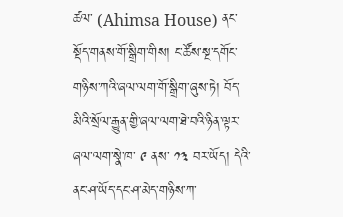ཚལ་ (Ahimsa House) ནང་སྡོད་གནས་གོ་སྒྲིག་གིས། ང་ཚོས་སྔ་དགོང་གཉིས་ཀའི་ཞལ་ལག་གོ་སྒྲིག་ཞུས་ཏེ། བོད་མིའི་སྲོལ་རྒྱུན་གྱི་ཞལ་ལག་ཐེ་བའི་ཉིན་ལྟར་ཞལ་ལག་སྣེ་ཁ་ ༩ ནས་ ༡༣ བར་ཡོད། དེའི་ནང་ཤ་ཡོད་དང་ཤ་མེད་གཉིས་ཀ་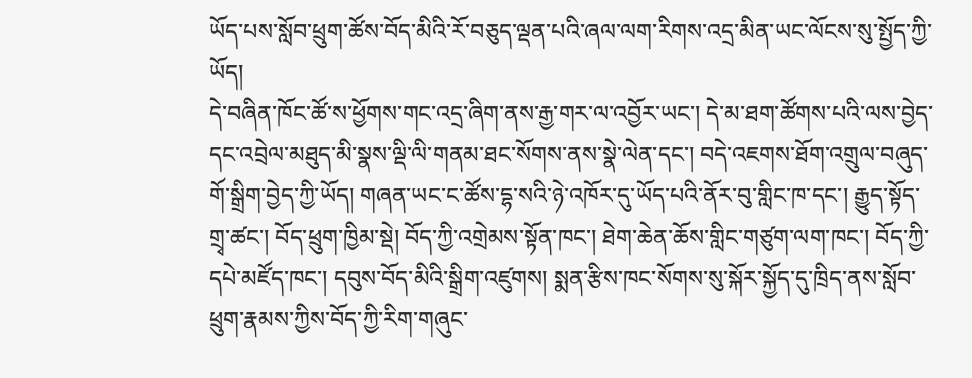ཡོད་པས་སློབ་ཕྲུག་ཚོས་བོད་མིའི་རོ་བཅུད་ལྡན་པའི་ཞལ་ལག་རིགས་འདྲ་མིན་ཡང་ལོངས་སུ་སྤྱོད་ཀྱི་ཡོད།
དེ་བཞིན་ཁོང་ཚོ་ས་ཕྱོགས་གང་འདྲ་ཞིག་ནས་རྒྱ་གར་ལ་འབྱོར་ཡང་། དེ་མ་ཐག་ཚོགས་པའི་ལས་བྱེད་དང་འབྲེལ་མཐུད་མི་སྣས་ལྡི་ལི་གནམ་ཐང་སོགས་ནས་སྣེ་ལེན་དང་། བདེ་འཇགས་ཐོག་འགྲུལ་བཞུད་གོ་སྒྲིག་བྱེད་ཀྱི་ཡོད། གཞན་ཡང་ང་ཚོས་དྷ་སའི་ཉེ་འཁོར་དུ་ཡོད་པའི་ནོར་བུ་གླིང་ཁ་དང་། རྒྱུད་སྟོད་གྲྭ་ཚང་། བོད་ཕྲུག་ཁྱིམ་སྡེ། བོད་ཀྱི་འགྲེམས་སྟོན་ཁང་། ཐེག་ཆེན་ཆོས་གླིང་གཙུག་ལག་ཁང་། བོད་ཀྱི་དཔེ་མཛོད་ཁང་། དབུས་བོད་མིའི་སྒྲིག་འཛུགས། སྨན་རྩིས་ཁང་སོགས་སུ་སྐོར་སྐྱོད་དུ་ཁྲིད་ནས་སློབ་ཕྲུག་རྣམས་ཀྱིས་བོད་ཀྱི་རིག་གཞུང་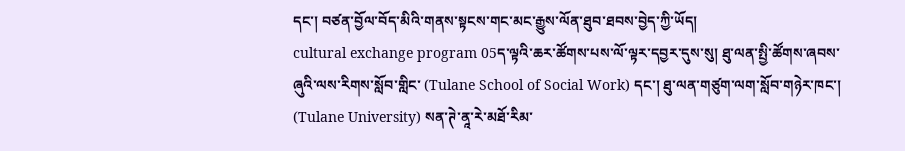དང་། བཙན་བྱོལ་བོད་མིའི་གནས་སྟངས་གང་མང་རྒྱུས་ལོན་ཐུབ་ཐབས་བྱེད་ཀྱི་ཡོད།
cultural exchange program 05ད་ལྟའི་ཆར་ཚོགས་པས་ལོ་ལྟར་དབྱར་དུས་སུ། ཐུ་ལན་སྤྱི་ཚོགས་ཞབས་ཞུའི་ལས་རིགས་སློབ་གླིང་ (Tulane School of Social Work) དང་། ཐུ་ལན་གཙུག་ལག་སློབ་གཉེར་ཁང་། (Tulane University) སན་ཊེ་ནཱ་རེ་མཐོ་རིམ་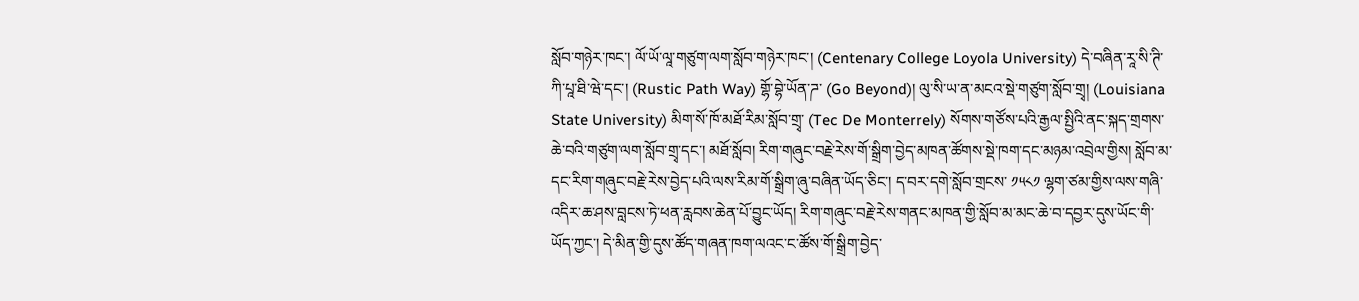སློབ་གཉེར་ཁང་། ལོ་ཡོ་ལཱ་གཙུག་ལག་སློབ་གཉེར་ཁང་། (Centenary College Loyola University) དེ་བཞིན་རཱ་སི་ཊི་ཀི་པཱ་ཐི་ཝེ་དང་། (Rustic Path Way) གྷོ་བྷེ་ཡོན་ཌ་ (Go Beyond)། ལུ་སི་ཡ་ན་མངའ་སྡེ་གཙུག་སློབ་གྲྭ། (Louisiana State University) མིག་སོ་ཁོ་མཐོ་རིམ་སློབ་གྲྭ་ (Tec De Monterrely) སོགས་གཙོས་པའི་རྒྱལ་སྤྱིའི་ནང་སྐད་གྲགས་ཆེ་བའི་གཙུག་ལག་སློབ་གྲྭ་དང་། མཐོ་སློབ། རིག་གཞུང་བརྗེ་རེས་གོ་སྒྲིག་བྱེད་མཁན་ཚོགས་སྡེ་ཁག་དང་མཉམ་འབྲེལ་གྱིས། སློབ་མ་དང་རིག་གཞུང་བརྗེ་རེས་བྱེད་པའི་ལས་རིམ་གོ་སྒྲིག་ཞུ་བཞིན་ཡོད་ཅིང་། ད་བར་དགེ་སློབ་གྲངས་ ༡༥༨༡ ལྷག་ཙམ་གྱིས་ལས་གཞི་འདིར་ཆ་ཤས་བླངས་ཏེ་ཕན་རླབས་ཆེན་པོ་བྱུང་ཡོད། རིག་གཞུང་བརྗེ་རེས་གནང་མཁན་གྱི་སློབ་མ་མང་ཆེ་བ་དབྱར་དུས་ཡོང་གི་ཡོད་ཀྱང་། དེ་མིན་གྱི་དུས་ཚོད་གཞན་ཁག་ལའང་ང་ཚོས་གོ་སྒྲིག་བྱེད་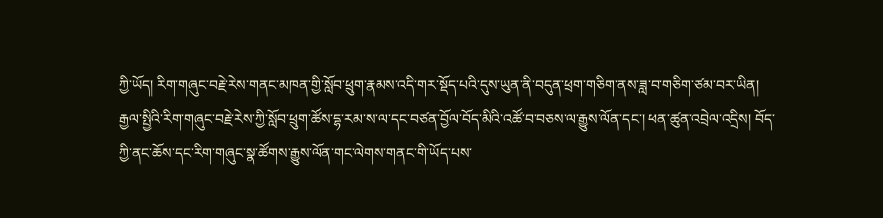ཀྱི་ཡོད། རིག་གཞུང་བརྗེ་རེས་གནང་མཁན་གྱི་སློབ་ཕྲུག་རྣམས་འདི་གར་སྡོད་པའི་དུས་ཡུན་ནི་བདུན་ཕྲག་གཅིག་ནས་ཟླ་བ་གཅིག་ཙམ་བར་ཡིན།
རྒྱལ་སྤྱིའི་རིག་གཞུང་བརྗེ་རེས་ཀྱི་སློབ་ཕྲུག་ཚོས་དྷ་རམ་ས་ལ་དང་བཙན་བྱོལ་བོད་མིའི་འཚོ་བ་བཅས་ལ་རྒྱུས་ལོན་དང་། ཕན་ཚུན་འབྲེལ་འདྲིས། བོད་ཀྱི་ནང་ཆོས་དང་རིག་གཞུང་སྣ་ཚོགས་རྒྱུས་ལོན་གང་ལེགས་གནང་གི་ཡོད་པས་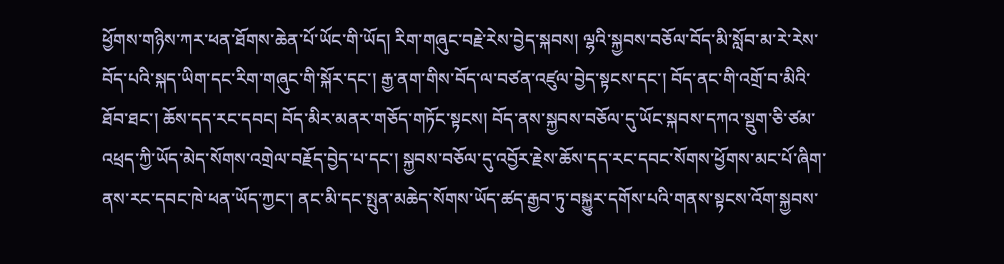ཕྱོགས་གཉིས་ཀར་ཕན་ཐོགས་ཆེན་པོ་ཡོང་གི་ཡོད། རིག་གཞུང་བརྗེ་རེས་བྱེད་སྐབས། ལྷའི་སྐྱབས་བཅོལ་བོད་མི་སློབ་མ་རེ་རེས་བོད་པའི་སྐད་ཡིག་དང་རིག་གཞུང་གི་སྐོར་དང་། རྒྱ་ནག་གིས་བོད་ལ་བཙན་འཛུལ་བྱེད་སྟངས་དང་། བོད་ནང་གི་འགྲོ་བ་མིའི་ཐོབ་ཐང་། ཆོས་དད་རང་དབང། བོད་མིར་མནར་གཅོད་གཏོང་སྟངས། བོད་ནས་སྐྱབས་བཅོལ་དུ་ཡོང་སྐབས་དཀའ་སྡུག་ཅི་ཙམ་འཕྲད་ཀྱི་ཡོད་མེད་སོགས་འགྲེལ་བརྗོད་བྱེད་པ་དང་། སྐྱབས་བཅོལ་དུ་འབྱོར་རྗེས་ཆོས་དད་རང་དབང་སོགས་ཕྱོགས་མང་པོ་ཞིག་ནས་རང་དབང་ཁེ་ཕན་ཡོད་ཀྱང་། ནང་མི་དང་སྤུན་མཆེད་སོགས་ཡོད་ཚད་རྒྱབ་ཏུ་བསྐྱུར་དགོས་པའི་གནས་སྟངས་འོག་སྐྱབས་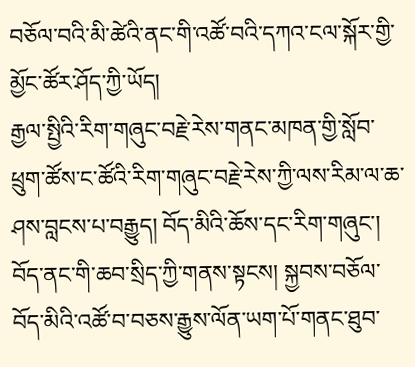བཅོལ་བའི་མི་ཚེའི་ནང་གི་འཚོ་བའི་དཀའ་ངལ་སྐོར་གྱི་མྱོང་ཚོར་ཤོད་ཀྱི་ཡོད།
རྒྱལ་སྤྱིའི་རིག་གཞུང་བརྗེ་རེས་གནང་མཁན་གྱི་སློབ་ཕྲུག་ཚོས་ང་ཚོའི་རིག་གཞུང་བརྗེ་རེས་ཀྱི་ལས་རིམ་ལ་ཆ་ཤས་བླངས་པ་བརྒྱུད། བོད་མིའི་ཆོས་དང་རིག་གཞུང་། བོད་ནང་གི་ཆབ་སྲིད་ཀྱི་གནས་སྟངས། སྐྱབས་བཅོལ་བོད་མིའི་འཚོ་བ་བཅས་རྒྱུས་ལོན་ཡག་པོ་གནང་ཐུབ་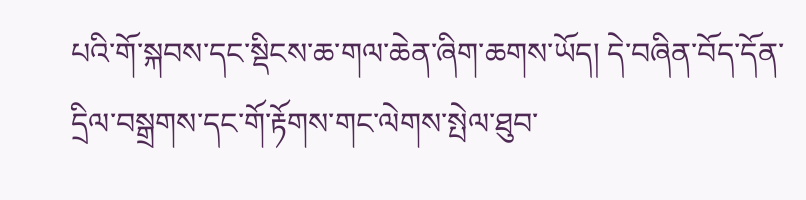པའི་གོ་སྐབས་དང་སྡིངས་ཆ་གལ་ཆེན་ཞིག་ཆགས་ཡོད། དེ་བཞིན་བོད་དོན་དྲིལ་བསྒྲགས་དང་གོ་རྟོགས་གང་ལེགས་སྤེལ་ཐུབ་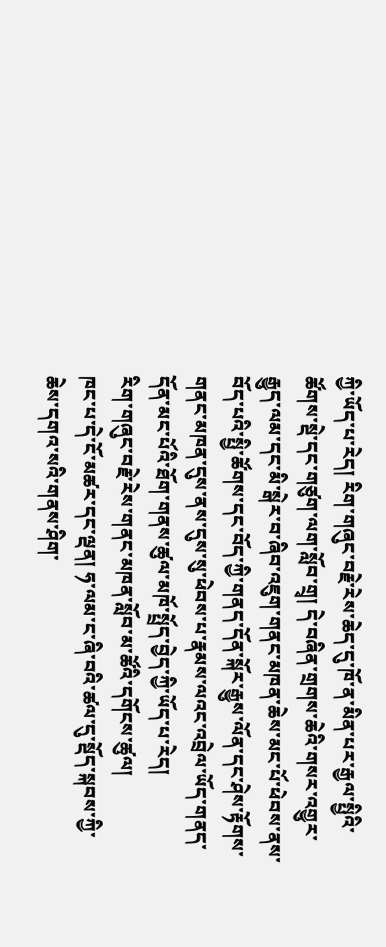ཀྱི་ཡོད་པ་རེད། རིག་གཞུང་བརྗེ་རེས་ཆེད་དུ་ཁོ་ན་མིན་པར་རྒྱལ་སྤྱིའི་ཚོགས་སྡེ་དང་གཙུག་ལག་སློབ་གྲྭ། དེ་བཞིན་གྲགས་ཆེའི་གསར་འགྱུར་རྒྱུད་ལམ་དང་མི་སྒེར་བ་ཞིབ་འཇུག་གནང་མཁན་ཆེས་མང་པོ་ཕེབས་ནས་བོད་པའི་སྤྱི་ཚོགས་དང་བོད་ཀྱི་གནད་དོན་སྐོར་རྒྱུས་ལོན་དང་ཤེས་རྟོགས་གནང་མཁན་དུས་ནས་དུས་སུ་ཕེབས་པ་རྣམས་ལའང་འབྲེལ་ཡོད་གནད་དོན་མང་པོའི་ཐོག་གནས་ཚུལ་མཁོ་སྤྲོད་བྱེད་ཀྱི་ཡོད་པ་རེད།
རིག་གཞུང་བརྗེ་རེས་གནང་མཁན་སློབ་མ་ཚོའི་དགོངས་ཚུལ།
ཁང་པ་དེ་ངོ་མཚར་དང་ལྡན། ཧ་ལམ་ང་ཞི་བའི་ཚལ་དུ་སྡོད་སྐབས་ཀྱི་ཆེས་དགའ་སའི་གནས་ཤིག་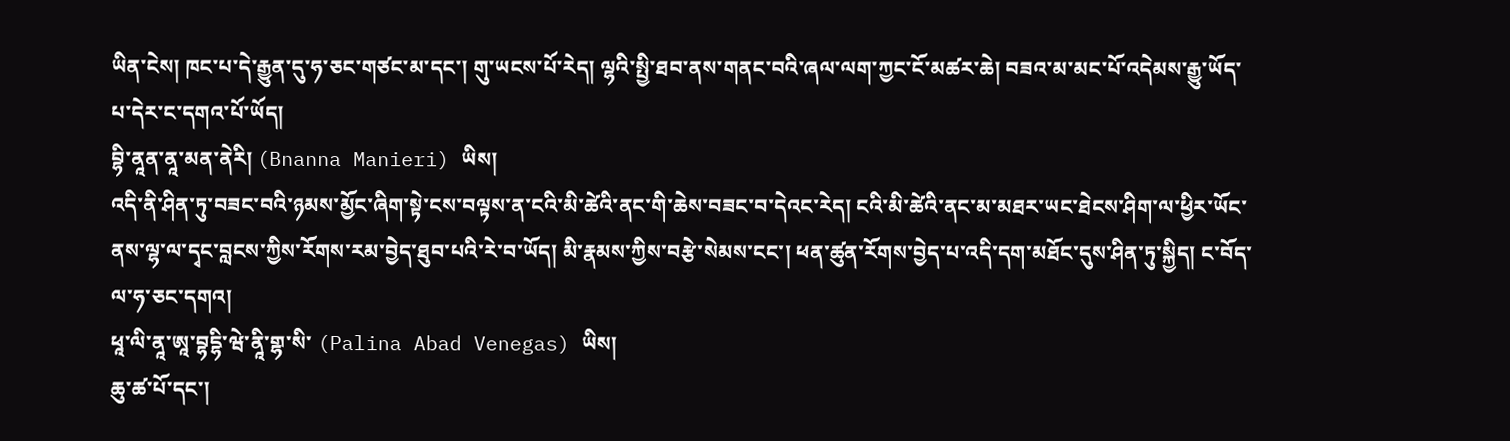ཡིན་ངེས། ཁང་པ་དེ་རྒྱུན་དུ་ཧ་ཅང་གཙང་མ་དང་། གུ་ཡངས་པོ་རེད། ལྷའི་སྤྱི་ཐབ་ནས་གནང་བའི་ཞལ་ལག་ཀྱང་ངོ་མཚར་ཆེ། བཟའ་མ་མང་པོ་འདེམས་རྒྱུ་ཡོད་པ་དེར་ང་དགའ་པོ་ཡོད།
བྷི་ནཱན་ནཱ་མན་ནེརི། (Bnanna Manieri) ཡིས།
འདི་ནི་ཤིན་ཏུ་བཟང་བའི་ཉམས་མྱོང་ཞིག་སྟེ་ངས་བལྟས་ན་ངའི་མི་ཚེའི་ནང་གི་ཆེས་བཟང་བ་དེའང་རེད། ངའི་མི་ཚེའི་ནང་མ་མཐར་ཡང་ཐེངས་ཤིག་ལ་ཕྱིར་ཡོང་ནས་ལྷ་ལ་དྭང་བླངས་ཀྱིས་རོགས་རམ་བྱེད་ཐུབ་པའི་རེ་བ་ཡོད། མི་རྣམས་ཀྱིས་བརྩེ་སེམས་ངང་། ཕན་ཚུན་རོགས་བྱེད་པ་འདི་དག་མཐོང་དུས་ཤིན་ཏུ་སྐྱིད། ང་བོད་ལ་ཧ་ཅང་དགའ།
ཕཱ་ལི་ནཱ་ཨཱ་བྷདྷི་ཝེ་ནཱི་གྷ་སི་ (Palina Abad Venegas) ཡིས།
ཆུ་ཚ་པོ་དང་།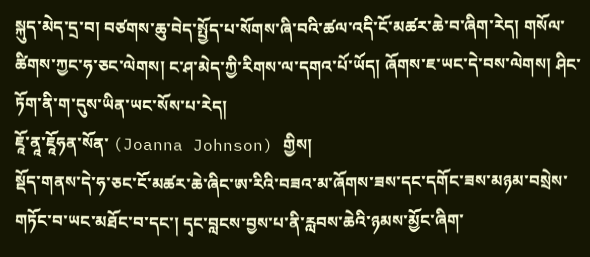སྐུད་མེད་དྲ་བ། བཙགས་ཆུ་བེད་སྤྱོད་པ་སོགས་ཞི་བའི་ཚལ་འདི་ངོ་མཚར་ཆེ་བ་ཞིག་རེད། གསོལ་ཚིགས་ཀྱང་ཧ་ཅང་ལེགས། ང་ཤ་མེད་ཀྱི་རིགས་ལ་དགའ་པོ་ཡོད། ཞོགས་ཇ་ཡང་དེ་བས་ལེགས། ཤིང་ཏོག་ནི་ག་དུས་ཡིན་ཡང་སོས་པ་རེད།
ཇཱོ་ནཱ་ཇཱོཧན་སོན་ (Joanna Johnson) གྱིས།
སྡོད་གནས་དེ་ཧ་ཅང་ངོ་མཚར་ཆེ་ཞིང་ཨ་རིའི་བཟའ་མ་ཞོགས་ཟས་དང་དགོང་ཟས་མཉམ་བསྲེས་གཏོང་བ་ཡང་མཐོང་བ་དང་། དྭང་བླངས་བྱས་པ་ནི་རླབས་ཆེའི་ཉམས་མྱོང་ཞིག་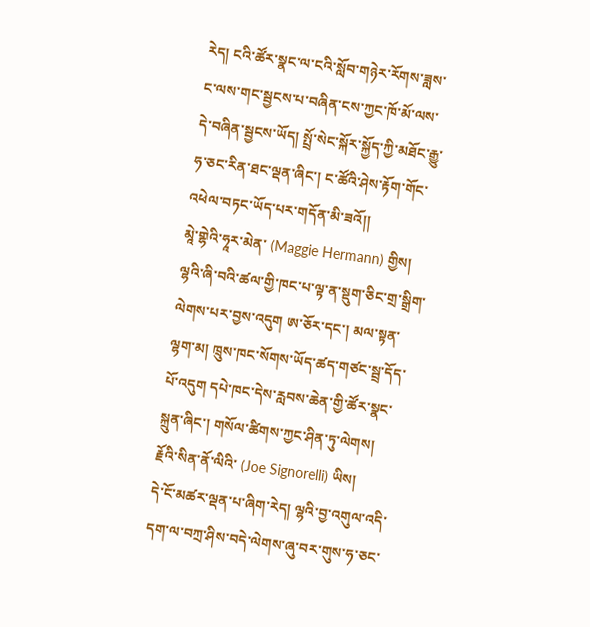རེད། ངའི་ཚོར་སྣང་ལ་ངའི་སློབ་གཉེར་རོགས་ཟླས་ང་ལས་གང་སྦྱངས་པ་བཞིན་ངས་ཀྱང་ཁོ་མོ་ལས་དེ་བཞིན་སྦྱངས་ཡོད། སྤྲོ་སེང་སྐོར་སྐྱོད་ཀྱི་མཐོང་རྒྱུ་ཧ་ཅང་རིན་ཐང་ལྡན་ཞིང་། ང་ཚོའི་ཤེས་རྟོག་གོང་འཕེལ་བཏང་ཡོད་པར་གདོན་མི་ཟའོ།།
མཱེ་གྷེའི་ཧཱར་མེན་ (Maggie Hermann) གྱིས།
ལྷའི་ཞི་བའི་ཚལ་གྱི་ཁང་པ་ལྟ་ན་སྡུག་ཅིང་གྲ་སྒྲིག་ལེགས་པར་བྱས་འདུག ཨ་ཅོར་དང་། མལ་སྟན་ལྷག་མ། ཁྲུས་ཁང་སོགས་ཡོད་ཚད་གཙང་སྦྲ་དོད་པོ་འདུག དཔེ་ཁང་དེས་རླབས་ཆེན་གྱི་ཚོར་སྣང་སྐྲུན་ཞིང་། གསོལ་ཚིགས་ཀྱང་ཤིན་ཏུ་ལེགས།
རྗོའི་སིན་ནོ་ལིའི་ (Joe Signorelli) ཡིས།
དེ་ངོ་མཚར་ལྡན་པ་ཞིག་རེད། ལྷའི་བྱ་འགུལ་འདི་དག་ལ་བཀྲ་ཤིས་བདེ་ལེགས་ཞུ་བར་གུས་ཧ་ཅང་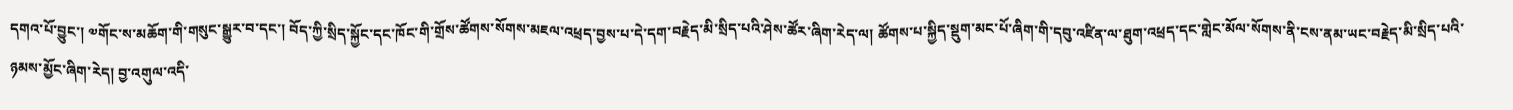དགའ་པོ་བྱུང་། ༧གོང་ས་མཆོག་གི་གསུང་སྒྱུར་བ་དང་། བོད་ཀྱི་སྲིད་སྐྱོང་དང་ཁོང་གི་གྲོས་ཚོགས་སོགས་མཇལ་འཕྲད་བྱས་པ་དེ་དག་བརྗེད་མི་སྲིད་པའི་ཤེས་ཚོར་ཞིག་རེད་ལ། ཚོགས་པ་སྐྱིད་སྡུག་མང་པོ་ཞིག་གི་དབུ་འཛིན་ལ་ཐུག་འཕྲད་དང་གླེང་མོལ་སོགས་ནི་ངས་ནམ་ཡང་བརྗེད་མི་སྲིད་པའི་ཉམས་མྱོང་ཞིག་རེད། བྱ་འགུལ་འདི་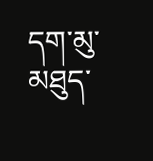དག་མུ་མཐུད་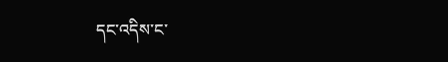དང་འདིས་ང་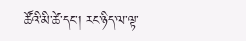ཚོའི་མི་ཚེ་དང་། རང་ཉིད་ལ་ལྟ་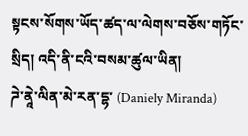སྟངས་སོགས་ཡོད་ཚད་ལ་ལེགས་བཅོས་གཏོང་སྲིད། འདི་ནི་ངའི་བསམ་ཚུལ་ཡིན།
ཌེ་ནཱེ་ལིན་མེ་རན་དྷ་ (Daniely Miranda)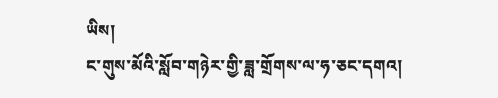ཡིས།
ང་གུས་མོའི་སློབ་གཉེར་གྱི་ཟླ་གྲོགས་ལ་ཧ་ཅང་དགའ།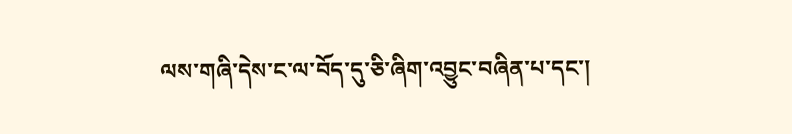ལས་གཞི་དེས་ང་ལ་བོད་དུ་ཅི་ཞིག་འབྱུང་བཞིན་པ་དང་།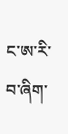ང་ཨ་རི་བ་ཞིག་